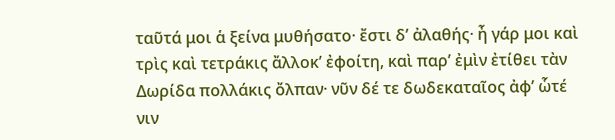ταῦτά μοι ἁ ξείνα μυθήσατο· ἔστι δʼ ἀλαθής· ἦ γάρ μοι καὶ τρὶς καὶ τετράκις ἄλλοκʼ ἐφοίτη, καὶ παρʼ ἐμὶν ἐτίθει τὰν Δωρίδα πολλάκις ὄλπαν· νῦν δέ τε δωδεκαταῖος ἀφʼ ὧτέ νιν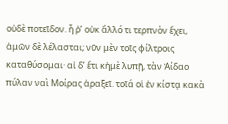οὐδὲ ποτεῖδον. ἦ ῥʼ οὐκ ἄλλό τι τερπνὸν ἔχει, ἁμῶν δὲ λέλασται; νῦν μὲν τοῖς φίλτροις καταθύσομαι· αἰ δʼ ἔτι κἠμὲ λυπῇ, τὰν Ἀίδαο πύλαν ναὶ Μοίρας ἀραξεῖ. τοῖά οἱ ἐν κίστᾳ κακὰ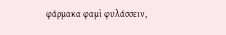φάρμακα φαμὶ φυλάσσειν,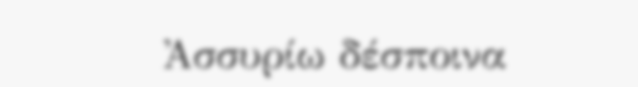Ἀσσυρίω δέσποινα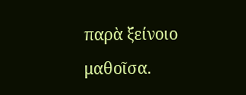παρὰ ξείνοιο μαθοῖσα.